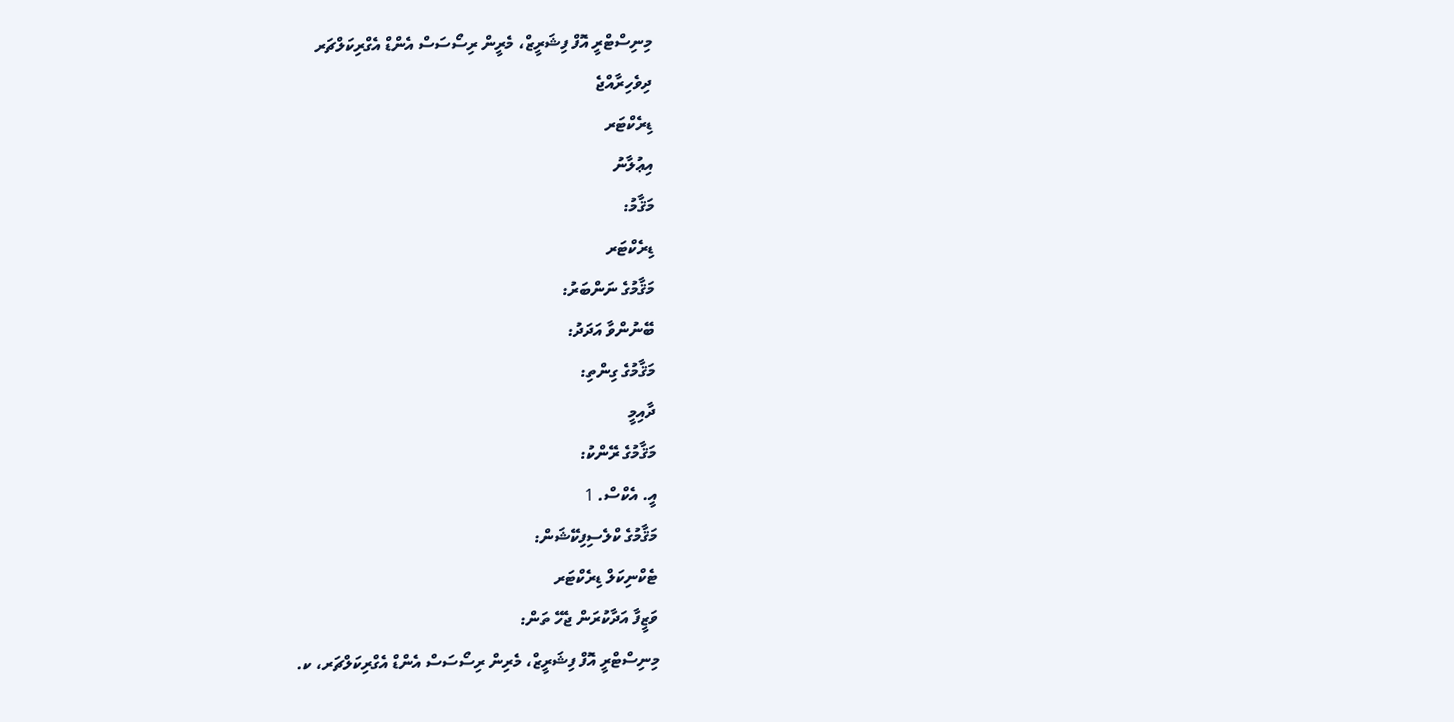މިނިސްޓްރީ އޮފް ފިޝަރީޒް، މެރީން ރިސޯސަސް އެންޑް އެގްރިކަލްޗަރ
ދިވެހިރާއްޖެ
ޑިރެކްޓަރ
އިޢުލާނު
މަޤާމު:
ޑިރެކްޓަރ
މަޤާމުގެ ނަންބަރު:
ބޭނުންވާ އަދަދު:
މަޤާމުގެ ގިންތި:
ދާއިމީ
މަޤާމުގެ ރޭންކު:
އީ. އެކްސް. 1
މަޤާމުގެ ކްލެސިފިކޭޝަން:
ޓެކްނިކަލް ޑިރެކްޓަރ
ވަޒީފާ އަދާކުރަން ޖެހޭ ތަން:
މިނިސްޓްރީ އޮފް ފިޝަރީޒް، މެރިން ރިސޯސަސް އެންޑް އެގްރިކަލްޗަރ، ކ.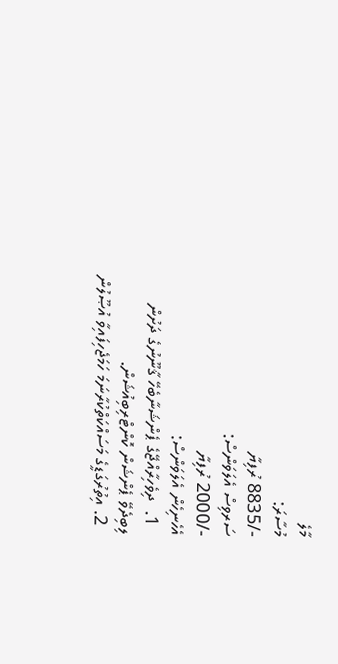މާލެ
މުސާރަ:
-/8835 ރުފިޔާ
ސަރވިސް އެލަވަންސް:
-/2000 ރުފިޔާ
އެހެނިހެން އެލަވަންސް:
  1.  ދިވެހިރާއްޖޭގެ ޕެންޝަނާބެހޭ ޤާނޫނުގެ ދަށުން ލިބިދެވޭ ޕެންޝަން ކޮންޓްރިބިއުޝަން.
  2. އިތުރުގަޑީގެ މަސައްކަތްކުރާނަމަ ހަމަޖެހިފައިވާ އުޞޫލުން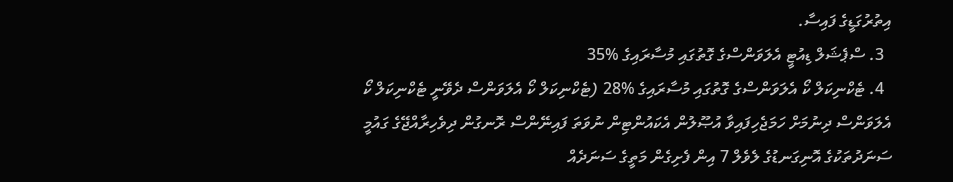އިތުރުގަޑީގެ ފައިސާ.
  3. ސްޕެޝަލް ޑިއުޓީ އެލަވަންސްގެ ގޮތުގައި މުސާރައިގެ %35
  4. ޓެކްނިކަލް ކޯ އެލަވަންސްގެ ގޮތުގައި މުސާރައިގެ %28 (ޓެކްނިކަލް ކޯ އެލަވަންސް ދެވޭނީ ޓެކްނިކަލް ކޯ އެލަވަންސް ދިނުމަށް ހަމަޖެހިފައިވާ އުޞޫލުން އެކައުންޓިން ނުވަތަ ފައިނޭންސް ރޮނގުން ދިވެހިރާއްޖޭގެ ގައުމީ ސަނަދުތަކުގެ އޮނިގަނޑުގެ ލެވެލް 7 އިން ފެށިގެން މަތީގެ ސަނަދެއް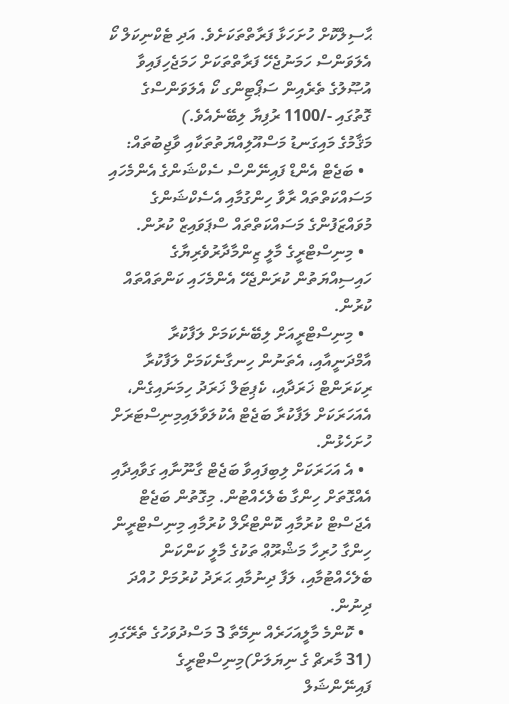ޙާސިލްކޮށް ހުށަހަޅާ ފަރާތްތަކަށެވެ. އަދި ޓެކްނިކަލް ކޯ އެލަވަންސް ހަމަނުޖެހޭ ފަރާތްތަކަށް ހަމަޖެހިފައިވާ އުޞޫލުގެ ތެރެއިން ސަޕޯޓިންގ ކޯ އެލަވަންސްގެ ގޮތުގައި -/1100 ރުފިޔާ ލިބޭނެއެވެ.)
މަޤާމުގެ މައިގަނޑު މަސްއޫލިއްޔަތުތަކާއި ވާޖިބުތައް:
  • ބަޖެޓް އެންޑް ފައިނޭންސް ސެކްޝަންގެ އެންމެހައި މަސައްކަތްތައް ރާވާ ހިންގުމާއި އެސެކްޝަންގެ މުވައްޒަފުންގެ މަސައްކަތްތައް ސްޕަވައިޒް ކުރުން.
  • މިނިސްޓްރީގެ މާލީ ޒިންމާދާރުވެރިޔާގެ ހައިސިއްޔަތުން ކުރަންޖެހޭ އެންމެހައި ކަންތައްތައް ކުރުން.
  • މިނިސްޓްރީއަށް ލިބޭނެކަމަށް ލަފާކުރާ އާމްދަނީއާއި، އެތަނުން ހިނގާނެކަމަށް ލަފާކުރާ ރިކަރަންޓް ޚަރަދާއި، ކެޕިޓަލް ޚަރަދު ހިމަނައިގެން، އެއަހަރަކަށް ލަފާކުރާ ބަޖެޓް އެކުލަވާލައިމިނިސްޓަރަށް ހުށަހެޅުން.
  • އެ އަހަރަކަށް ލިބިފައިވާ ބަޖެޓް ގާނޫނާއި ގަވާއިދާއި އެއްގޮތަށް ހިންގާ ބެލެހެއްޓުން. މިގޮތުން ބަޖެޓް އެޖަސްޓް ކުރުމާއި ކޮންޓްރޯލް ކުރުމާއި މިނިސްޓްރީން ހިންގާ ހުރިހާ މަޝްރޫޢް ތަކުގެ މާލީ ކަންކަން ބެލެހެއްޓުމާއި، ލަފާ ދިނުމާއި ޙަރަދު ކުރުމަށް ހުއްދަ ދިނުން.
  • ކޮންމެ މާލީއަހަރެއް ނިމޭތާ 3 މަސްދުވަހުގެ ތެރޭގައި (31 މާރޗް ގެ ނިޔަލަށް)މިނިސްޓްރީގެ ފައިނޭންޝަލް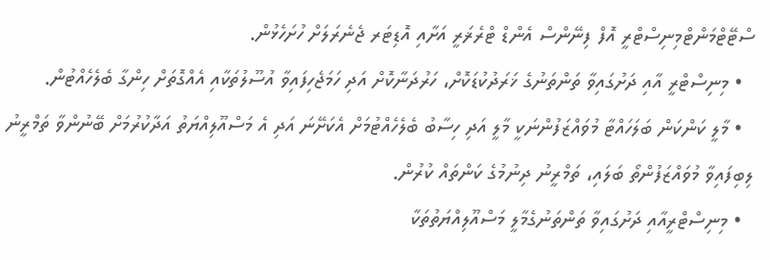ސްޓޭޓްމަންޓްމިނިސްޓްރީ އޮފް ފިނޭންސް އެންޑް ޓްރެޜަރީ އަށާއި އޮޑިޓަރ ޖެނެރަލަށް ހުށަހެޅުން.
  • މިނިސްޓްރީ އާއި ދަށުގައިވާ ތަންތަނުގެ ޚަރަދުކުޑަކޮށް، ހަރުދަނާކޮށް އަދި ހަމަޖެހިފައިވާ އުސޫލުތަކާއި އެއްގޮތަށް ހިންގާ ބެލެހެއްޓުން.
  • މާލީ ކަންކަން ބަލަހައްޓާ މުވައްޒަފުންނަކީ މާލީ އަދި ހިސާބު ބެލެހެއްޓުމަށް އެކަށޭނަ އަދި އެ މަސްއޫލިއްޔަތު އަދާކުރުމަށް ބޭނުންވާ ތަމްރީނު ލިބިފައިވާ މުވައްޒަފުންތޯ ބަލައި، ތަމްރީނު ދިނުމުގެ ކަންތައް ކުރުން.
  • މިނިސްޓްރީއާއި ދަށުގައިވާ ތަންތަނުގެމާލީ މަސްއޫލިއްޔަތުތަކާ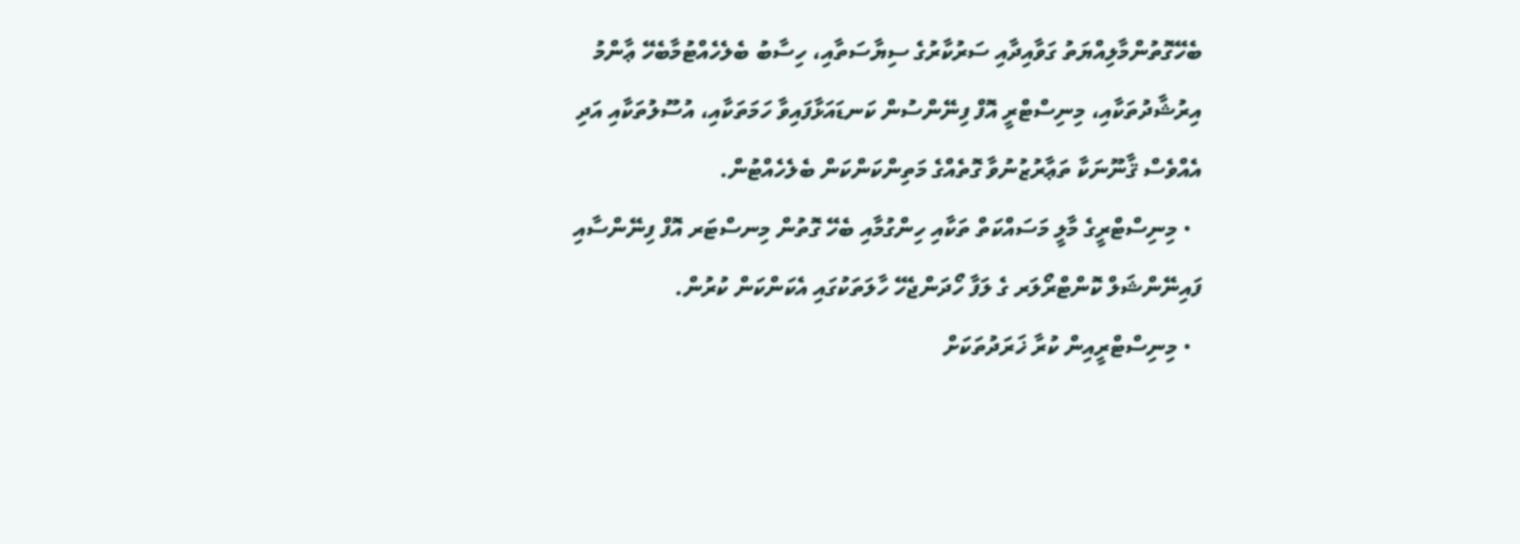ބެހޭގޮތުންމާލިއްޔަތު ގަވާއިދާއި ސަރުކާރުގެ ސިޔާސަތާއި، ހިސާބު ބެލެހެއްޓުމާބެހޭ ޢާންމު އިރުޝާދުތަކާއި، މިނިސްޓްރީ އޮފް ފިނޭންސުން ކަނޑައަޅާފައިވާ ހަމަތަކާއި، އުސޫލުތަކާއި އަދި އެއްވެސް ޤާނޫނަކާ ތަޢާރުޒުނުވާ ގޮތެއްގެ މަތިންކަންކަން ބެލެހެއްޓުން.
  • މިނިސްޓްރީގެ މާލީ މަސައްކަތް ތަކާއި ހިންގުމާއި ބެހޭ ގޮތުން މިނސްޓަރ އޮފް ފިނޭންސާއި ފައިނޭންޝަލް ކޮންޓްރޯލަރ ގެ ލަފާ ހޯދަންޖެހޭ ހާލަތަކުގައި އެކަންކަން ކުރުން.
  • މިނިސްޓްރީއިން ކުރާ ޚަރަދުތަކަށް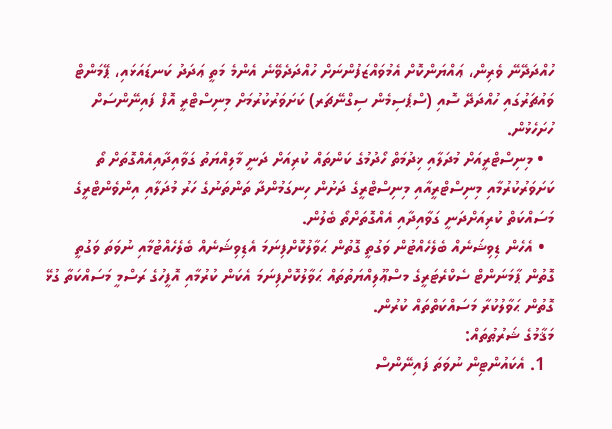ހުއްދަދޭނޭ ވެރިން، ޢައްޔަންކޮށް އެމުވައްޒަފުންނަށް ހުއްދަދެވޭނެ އެންމެ މަތީ ޢަދަދު ކަނޑައަޅައި، ޕޭމަންޓް ވައުޗަރުގައި ހުއްދަދޭ ސޮއި (ސްޕެސިމެން ސިގްނޭޗަރ) ކަށަވަރުކުރުމަށް މިނިސްޓްރީ އޮފް ފައިނޭންސަށް ހުށަހެޅުން.
  • މިނިސްޓްރީއަށް މުދަލާއި ޚިދުމަތް ހޯދުމުގެ ކަންތައް ކުރިއަށް ދަނީ މާލިއްޔަތު ގަވާއިދާއިއެއްގޮތަށް ތޯ ކަށަވަރުކުރުމާއި މިނިސްޓްރީއާއި މިނިސްޓްރީގެ ދަށުން ހިނގަމުންދާ ތަންތަނުގެ ހަރު މުދަލާއި އިންވެންޓްރީގެ މަސައްކަތް ކުރިއަށްދަނީ ގަވާއިދާއި އެއްގޮތަށްތޯ ބެލުން.
  • އެހެން ޑިވިޝަނެއް ބެލެހެއްޓުން ވަގުތީ ގޮތުން ޙަވާލުކޮށްފިނަމަ އެޑިވިޝަނެއް ބެލެހެއްޓުމާއި ނުވަތަ ވަގުތީ ގޮތުން ޕާމަނަންޓް ސެކްރެޓަރީގެ މސްޢޫލިއްޔަތުތައް ޙަވާލުކޮށްފިނަމަ އެކަން ކުރުމާއި އޮފީހުގެ ރަސްމީ މަސައްކަތާ ގުޅޭ ގޮތުން ޙަވާލުކުރާ މަސައްކަތްތައް ކުރުން.
މަޤާމުގެ ޝަރުޠުތައް:
  1. އެކައުންޓިން ނުވަތަ ފައިނޭންސް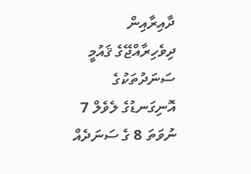ދާއިރާއިން  ދިވެހިރާއްޖޭގެ ޤައުމީ ސަނަދުތަކުގެ އޮނިގަނޑުގެ ލެވެލް 7 ނުވަތަ 8 ގެ ސަނަދެއް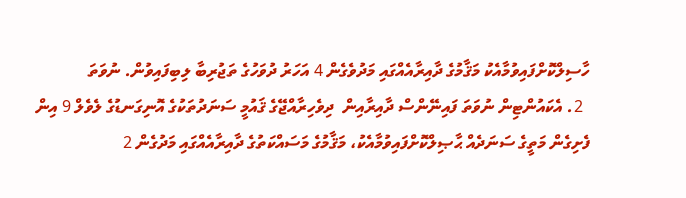ހާސިލްކޮށްފައިވުމާއެކު މަޤާމުގެ ދާއިރާއެއްގައި މަދުވެގެން 4 އަހަރު ދުވަހުގެ ތަޖުރިބާ ލިބިފައިވުން. ނުވަތަ
  2. އެކައުންޓިން ނުވަތަ ފައިނޭންސް ދާއިރާއިން  ދިވެހިރާއްޖޭގެ ޤައުމީ ސަނަދުތަކުގެ އޮނިގަނޑުގެ ލެވެލް 9 އިން ފެށިގެން މަތީގެ ސަނަދެއް ޙާޞިލްކޮށްފައިވުމާއެކު، މަޤާމުގެ މަސައްކަތުގެ ދާއިރާއެއްގައި މަދުގެން 2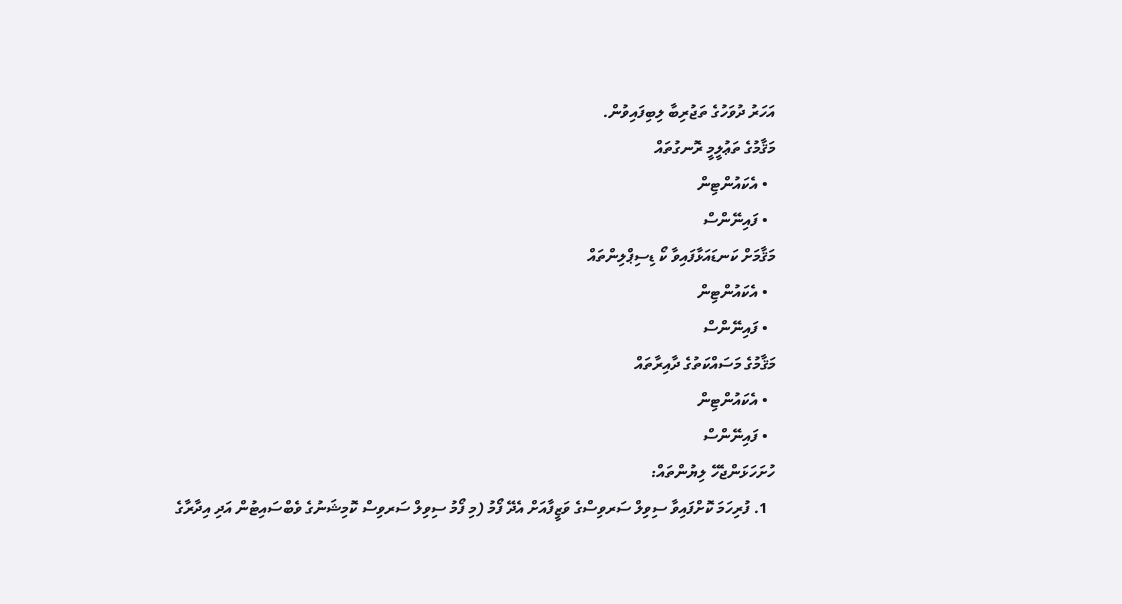އަހަރު ދުވަހުގެ ތަޖުރިބާ ލިބިފައިވުން.
މަޤާމުގެ ތަޢުލީމީ ރޮނގުތައް
  • އެކައުންޓިން
  • ފައިނޭންސް
މަޤާމަށް ކަނޑައަޅާފައިވާ ކޯ ޑިސިޕްލިންތައް
  • އެކައުންޓިން
  • ފައިނޭންސް
މަޤާމުގެ މަސައްކަތުގެ ދާއިރާތައް
  • އެކައުންޓިން
  • ފައިނޭންސް
ހުށަހަޅަންޖެހޭ ލިޔުންތައް:
  1. ފުރިހަމަ ކޮށްފައިވާ ސިވިލް ސަރވިސްގެ ވަޒީފާއަށް އެދޭ ފޯމު (މި ފޯމު ސިވިލް ސަރވިސް ކޮމިޝަނުގެ ވެބްސައިޓުން އަދި އިދާރާގެ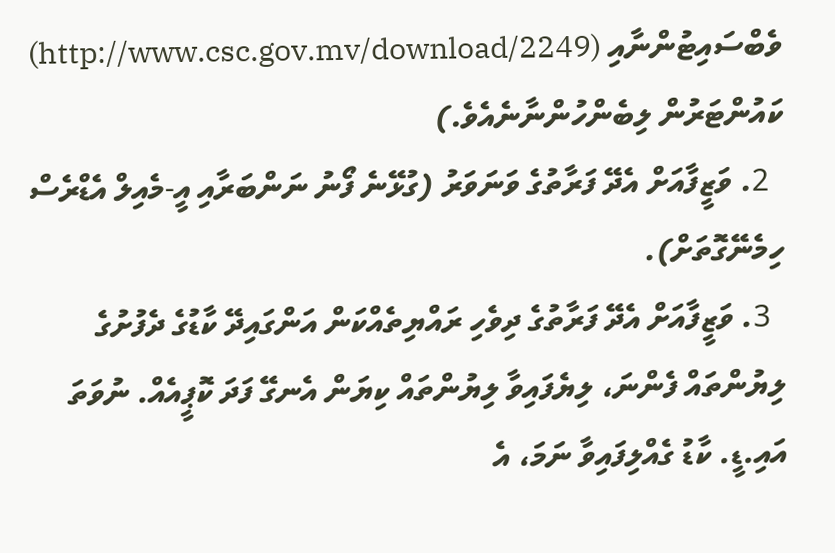ވެބްސައިޓުންނާއި (http://www.csc.gov.mv/download/2249) ކައުންޓަރުން ލިބެންހުންނާނެއެވެ.)
  2. ވަޒީފާއަށް އެދޭ ފަރާތުގެ ވަނަވަރު (ގުޅޭނެ ފޯނު ނަންބަރާއި އީ-މެއިލް އެޑްރެސް ހިމެނޭގޮތަށް).
  3. ވަޒީފާއަށް އެދޭ ފަރާތުގެ ދިވެހި ރައްޔިތެއްކަން އަންގައިދޭ ކާޑުގެ ދެފުށުގެ ލިޔުންތައް ފެންނަ، ލިޔެފައިވާ ލިޔުންތައް ކިޔަން އެނގޭ ފަދަ ކޮޕީއެއް. ނުވަތަ އައި.ޑީ. ކާޑު ގެއްލިފައިވާ ނަމަ، އެ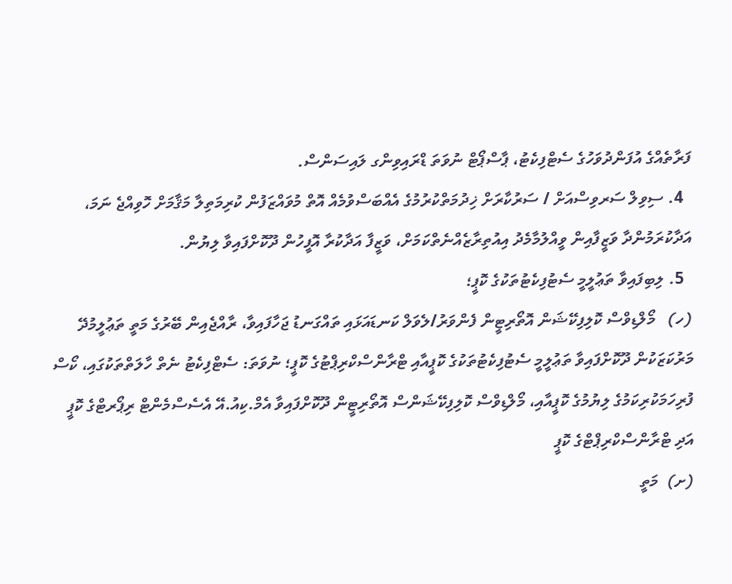ފަރާތެއްގެ އުފަންދުވަހުގެ ސެޓްފިކެޓު، ޕާސްޕޯޓް ނުވަތަ ޑްރައިވިންގ ލައިސަންސް.
  4. ސިވިލް ސަރވިސްއަށް / ސަރުކާރަށް ޚިދުމަތްކުރުމުގެ އެއްބަސްވުމެއް އޮތް މުވައްޒަފުން ކުރިމަތިލާ މަޤާމަށް ހޮވިއްޖެ ނަމަ، އަދާކުރަމުންދާ ވަޒީފާއިން ވީއްލުމާމެދު އިއުތިރާޒެއްނެތްކަމަށް، ވަޒީފާ އަދާކުރާ އޮފީހުން ދޫކޮށްފައިވާ ލިޔުން.
  5. ލިބިފައިވާ ތަޢުލީމީ ސެޓުފިކެޓުތަކުގެ ކޮޕީ؛
(ހ)   މޯލްޑިވްސް ކޮލިފިކޭޝަން އޮތޯރިޓީން ފެންވަރު/ލެވަލް ކަނޑައަޅައި ތައްގަނޑު ޖަހާފައިވާ، ރާއްޖެއިން ބޭރުގެ މަތީ ތަޢުލީމުދޭ މަރުކަޒަކުން ދޫކޮށްފައިވާ ތަޢުލީމީ ސެޓުފިކެޓުތަކުގެ ކޮޕީއާއި ޓްރާންސްކްރިޕްޓުގެ ކޮޕީ؛ ނުވަތަ: ސެޓްފިކެޓު ނެތް ހާލަތްތަކުގައި، ކޯސް ފުރިހަމަކުރިކަމުގެ ލިޔުމުގެ ކޮޕީއާއި، މޯލްޑިވްސް ކޮލިފިކޭޝަންސް އޮތޯރިޓީން ދޫކޮށްފައިވާ އެމް.ކިއު.އޭ އެސެސްމެންޓް ރިޕޯރޓްގެ ކޮޕީ އަދި ޓްރާންސްކްރިޕްޓްގެ ކޮޕީ
(ށ)  މަތީ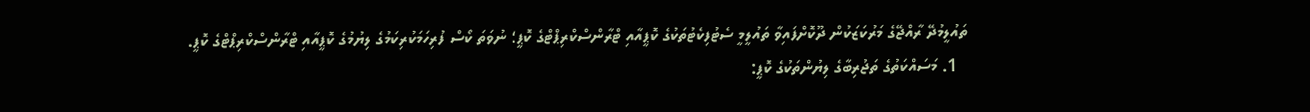ތައުލީމުދޭ ރާއްޖޭގެ މަރުކަޒަކުން ދޫކޮށްފައިވާ ތައުލީމީ ސެޓުފިކެޓުތަކުގެ ކޮޕީއާއި ޓްރާންސްކްރިޕްޓްގެ ކޮޕީ؛ ނުވަތަ ކޯސް ފުރިހަމަކުރިކަމުގެ ލިޔުމުގެ ކޮޕީއާއި ޓްރާންސްކްރިޕްޓްގެ ކޮޕީ.
  1. މަސައްކަތުގެ ތަޖުރިބާގެ ލިޔުންތަކުގެ ކޮޕީ: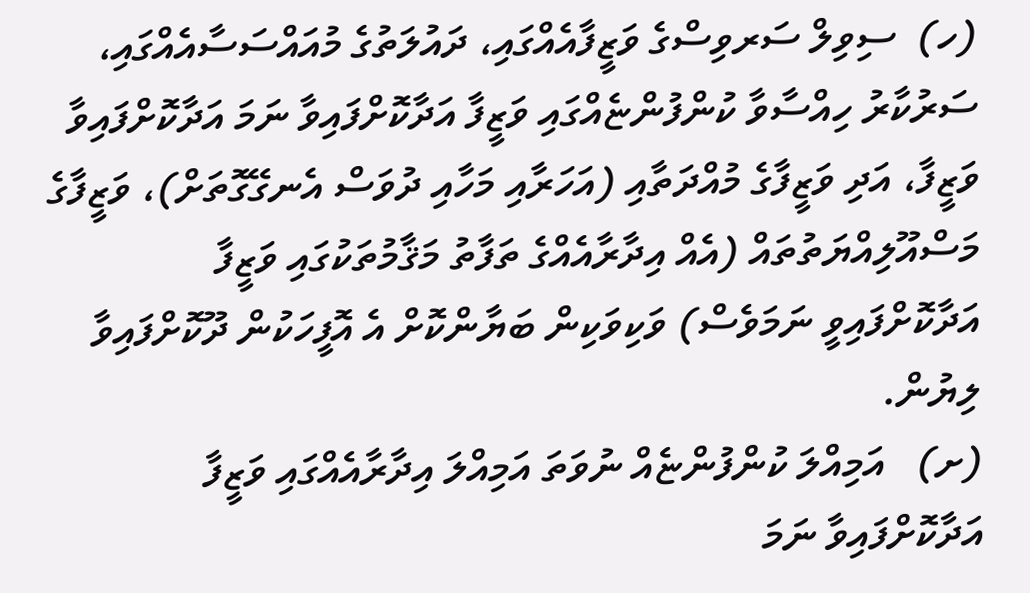(ހ)  ސިވިލް ސަރވިސްގެ ވަޒީފާއެއްގައި، ދައުލަތުގެ މުއައްސަސާއެއްގައި، ސަރުކާރު ހިއްސާވާ ކުންފުންޏެއްގައި ވަޒީފާ އަދާކޮށްފައިވާ ނަމަ އަދާކޮށްފައިވާ ވަޒީފާ، އަދި ވަޒީފާގެ މުއްދަތާއި (އަހަރާއި މަހާއި ދުވަސް އެނގޭގޮތަށް)، ވަޒީފާގެ މަސްއޫލިއްޔަތުތައް (އެއް އިދާރާއެއްގެ ތަފާތު މަޤާމުތަކުގައި ވަޒީފާ އަދާކޮށްފައިވީ ނަމަވެސް) ވަކިވަކިން ބަޔާންކޮށް އެ އޮފީހަކުން ދޫކޮށްފައިވާ ލިޔުން.
(ށ)   އަމިއްލަ ކުންފުންޏެއް ނުވަތަ އަމިއްލަ އިދާރާއެއްގައި ވަޒީފާ އަދާކޮށްފައިވާ ނަމަ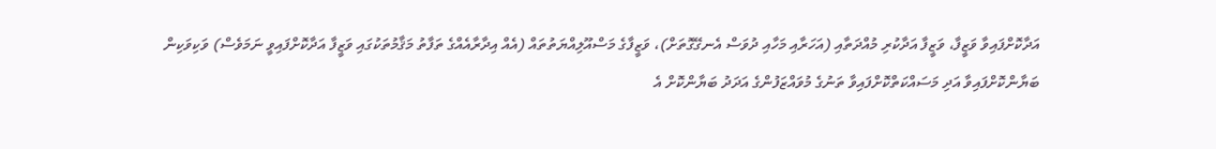އަދާކޮށްފައިވާ ވަޒީފާ، ވަޒީފާ އަދާކުރި މުއްދަތާއި (އަހަރާއި މަހާއި ދުވަސް އެނގޭގޮތަށް)، ވަޒީފާގެ މަސްއޫލިއްޔަތުތައް (އެއް އިދާރާއެއްގެ ތަފާތު މަޤާމުތަކުގައި ވަޒީފާ އަދާކޮށްފައިވީ ނަމަވެސް) ވަކިވަކިން ބަޔާންކޮށްފައިވާ އަދި މަސައްކަތްކޮށްފައިވާ ތަނުގެ މުވައްޒަފުންގެ އަދަދު ބަޔާންކޮށް އެ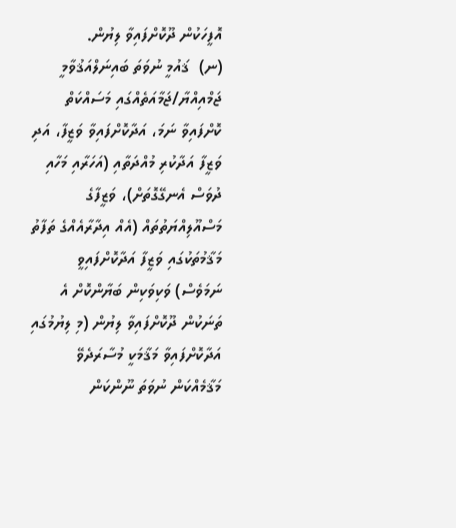އޮފީހަކުން ދޫކޮށްފައިވާ ލިޔުން.
(ނ)  ޤައުމީ ނުވަތަ ބައިނަލްއަޤުވާމީ ޖަމްއިއްޔާ/ޖަމާއަތެއްގައި މަސައްކަތް ކޮށްފައިވާ ނަމަ، އަދާކޮށްފައިވާ ވަޒީފާ، އަދި ވަޒީފާ އަދާކުރި މުއްދަތާއި (އަހަރާއި މަހާއި ދުވަސް އެނގޭގޮތަށް)، ވަޒީފާގެ މަސްއޫލިއްޔަތުތައް (އެއް އިދާރާއެއްގެ ތަފާތު މަޤާމުތަކުގައި ވަޒީފާ އަދާކޮށްފައިވީ ނަމަވެސް) ވަކިވަކިން ބަޔާންކޮށް އެ ތަނަކުން ދޫކޮށްފައިވާ ލިޔުން (މި ލިޔުމުގައި އަދާކޮށްފައިވާ މަޤާމަކީ މުސާރަދެވޭ މަޤާމެއްކަން ނުވަތަ ނޫންކަން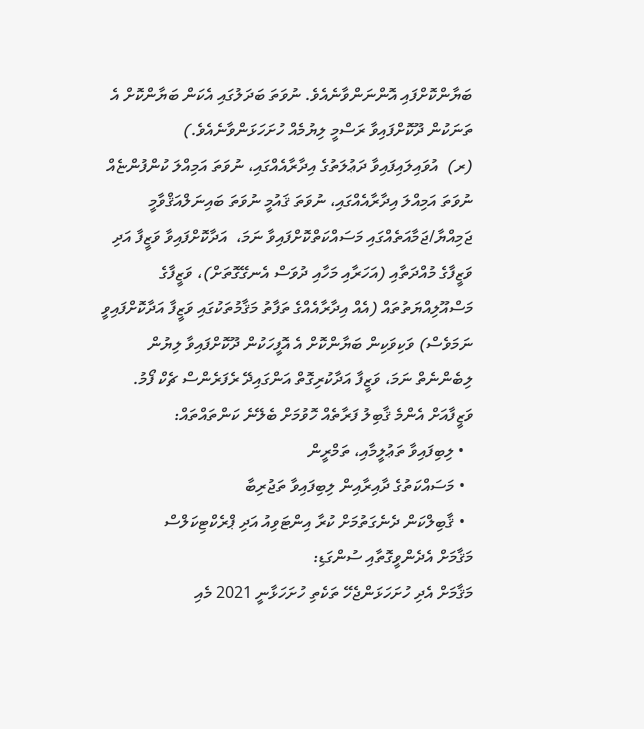ބަޔާންކޮށްފައި އޮންނަންވާނެއެވެ. ނުވަތަ ބަދަލުގައި އެކަން ބަޔާންކޮށް އެ ތަނަކުން ދޫކޮށްފައިވާ ރަސްމީ ލިޔުމެއް ހުށަހަޅަންވާނެއެވެ.)
(ރ)  އުވައިލައިފައިވާ ދަޢުލަތުގެ އިދާރާއެއްގައި، ނުވަތަ އަމިއްލަ ކުންފުންޏެއް ނުވަތަ އަމިއްލަ އިދާރާއެއްގައި، ނުވަތަ ޤައުމީ ނުވަތަ ބައިނަލްއަޤްވާމީ ޖަމިއްޔާ/ޖަމާއަތެއްގައި މަސައްކަތްކޮށްފައިވާ ނަމަ،  އަދާކޮށްފައިވާ ވަޒީފާ އަދި ވަޒީފާގެ މުއްދަތާއި (އަހަރާއި މަހާއި ދުވަސް އެނގޭގޮތަށް)، ވަޒީފާގެ މަސްއޫލިއްޔަތުތައް (އެއް އިދާރާއެއްގެ ތަފާތު މަޤާމުތަކުގައި ވަޒީފާ އަދާކޮށްފައިވީ ނަމަވެސް) ވަކިވަކިން ބަޔާންކޮށް އެ އޮފީހަކުން ދޫކޮށްފައިވާ ލިޔުން ލިބެންނެތް ނަމަ، ވަޒީފާ އަދާކުރިގޮތް އަންގައިދޭ ރެފަރެންސް ޗެކް ފޯމު.
ވަޒީފާއަށް އެންމެ ޤާބިލު ފަރާތެއް ހޮވުމަށް ބެލޭނެ ކަންތައްތައް:
  • ލިބިފައިވާ ތަޢުލީމާއި، ތަމްރީން
  • މަސައްކަތުގެ ދާއިރާއިން ލިބިފައިވާ ތަޖުރިބާ
  • ޤާބިލްކަން ދެނެގަތުމަށް ކުރާ އިންޓަވިއު އަދި ޕްރެކްޓިކަލްސް
މަޤާމަށް އެދެންވީގޮތާއި ސުންގަޑި:
މަޤާމަށް އެދި ހުށަހަޅަންޖެހޭ ތަކެތި ހުށަހަޅާނީ 2021 މެއި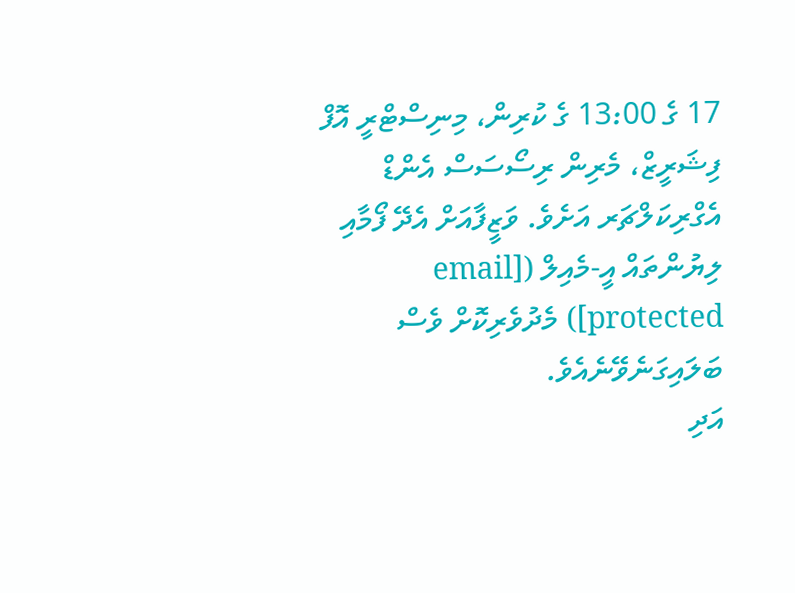17 ގެ 13:00 ގެ ކުރިން، މިނިސްޓްރީ އޮފް ފިޝަރީޒް، މެރިން ރިސޯސަސް އެންޑް އެގްރިކަލްޗަރ އަށެވެ. ވަޒީފާއަށް އެދޭ ފޯމާއި ލިޔުންތައް އީ-މެއިލް ([email protected]) މެދުވެރިކޮށް ވެސް ބަލައިގަނެވޭނެއެވެ.
އަދި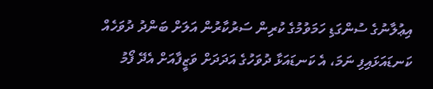އިޢުލާނުގެ ސުންގަޑި ހަމަވުމުގެ ކުރިން ސަރުކާރުން އަލަށް ބަންދު ދުވަހެއް ކަނޑައަޅައިފި ނަމަ، އެ ކަނޑައަޅާ ދުވަހުގެ އަދަދަށް ވަޒީފާއަށް އެދޭ ފޯމު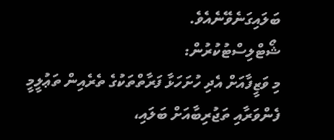ބަލައިގަނެވޭނެއެވެ.
ޝޯޓްލިސްޓުކުރުން:
މި ވަޒީފާއަށް އެދި ހުށަހަޅާ ފަރާތްތަކުގެ ތެރެއިން ތަޢުލީމީ ފެންވަރާއި ތަޖުރިބާއަށް ބަލައި،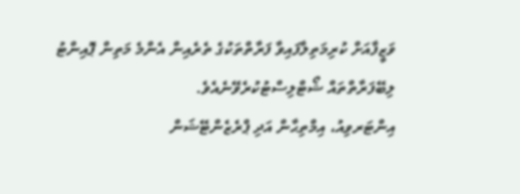ވަޒީފާއަށް ކުރިމަތިލާފައިވާ ފަރާތްތަކުގެ ތެރެއިން އެންމެ މަތިން ޕޮއިންޓު ލިބޭފަރާތްތައް ޝޯޓްލިސްޓުކުރެވޭނެއެވެ.
އިންޓަރވިއު، އިމްތިޙާން އަދި ޕްރެޒެންޓޭޝަން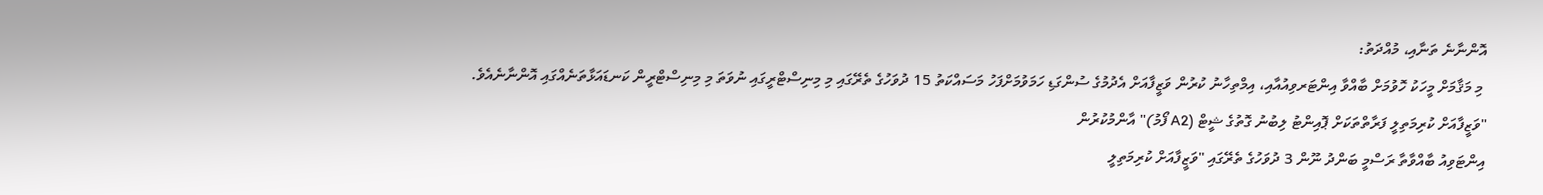އޮންނާނެ ތަނާއި، މުއްދަތު:
 މި މަޤާމަށް މީހަކު ހޮވުމަށް ބާއްވާ އިންޓަރވިއުއާއި، އިމްތިހާނު ކުރުން ވަޒީފާއަށް އެދުމުގެ ސުންގަޑި ހަމަވުމަށްފަހު މަސައްކަތު 15 ދުވަހުގެ ތެރޭގައި މި މިނިސްޓްރީގައި ނުވަތަ މި މިނިސްޓްރީން ކަނޑައަޅާތަނެއްގައި އޮންނާނެއެވެ.
"ވަޒީފާއަށް ކުރިމަތިލީ ފަރާތްތަކަށް ޕޮއިންޓު ލިބުނު ގޮތުގެ ޝީޓް (A2 ފޯމު)" އާންމުކުރުން
އިންޓަވިއު ބާއްވާތާ ރަސްމީ ބަންދު ނޫން 3 ދުވަހުގެ ތެރޭގައި "ވަޒީފާއަށް ކުރިމަތިލީ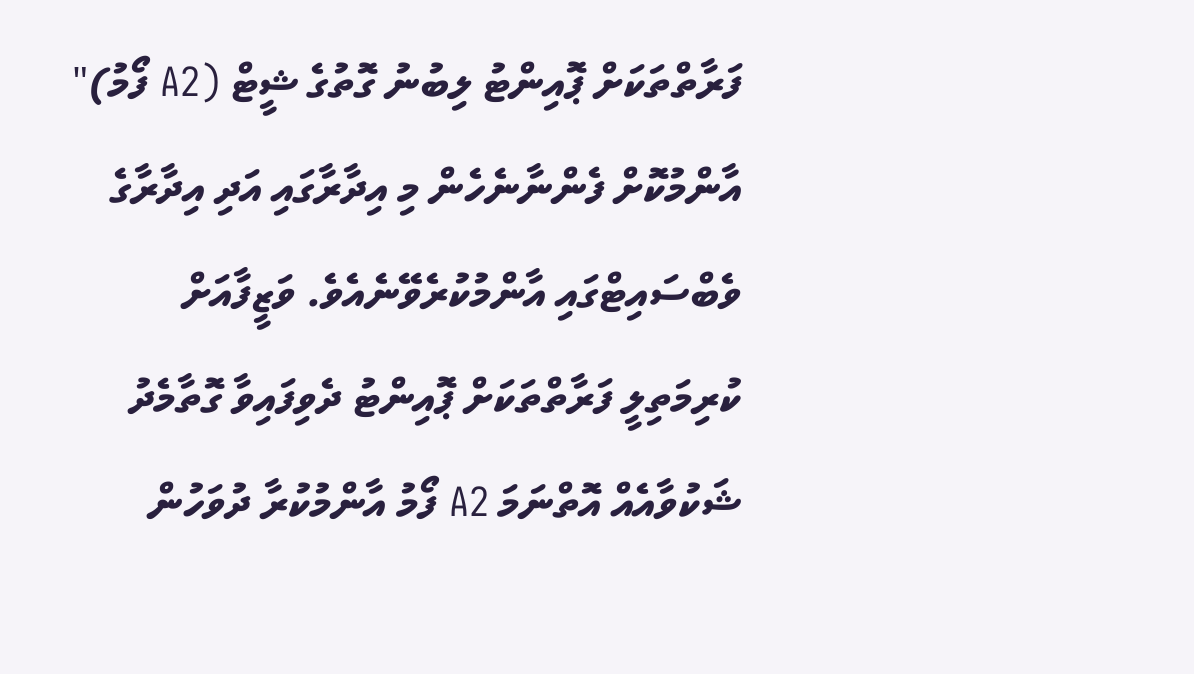ފަރާތްތަކަށް ޕޮއިންޓު ލިބުނު ގޮތުގެ ޝީޓް (A2 ފޯމު)" އާންމުކޮށް ފެންނާނެހެން މި އިދާރާގައި އަދި އިދާރާގެ ވެބްސައިޓްގައި އާންމުކުރެވޭނެއެވެ. ވަޒީފާއަށް ކުރިމަތިލީ ފަރާތްތަކަށް ޕޮއިންޓު ދެވިފައިވާ ގޮތާމެދު ޝަކުވާއެއް އޮތްނަމަ A2 ފޯމު އާންމުކުރާ ދުވަހުން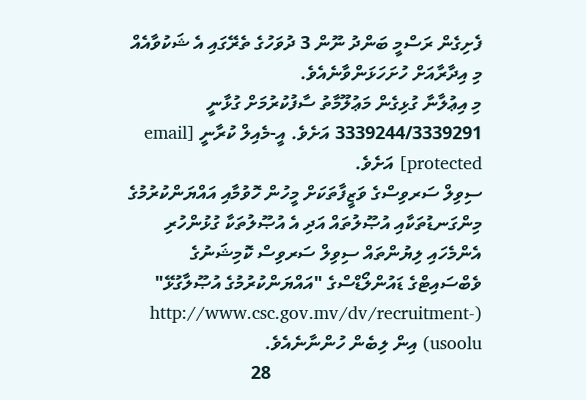ފެށިގެން ރަސްމީ ބަންދު ނޫން 3 ދުވަހުގެ ތެރޭގައި އެ ޝަކުވާއެއް މި އިދާރާއަށް ހުށަހަޅަންވާނެއެވެ.
މި އިޢުލާނާ ގުޅިގެން މަޢުލޫމާތު ސާފުކުރުމަށް ގުޅާނީ 3339244/3339291 އަށެވެ. އީ-މެއިލް ކުރާނީ [email protected] އަށެވެ.
ސިވިލް ސަރވިސްގެ ވަޒީފާތަކަށް މީހުން ހޮވުމާއި އައްޔަންކުރުމުގެ މިންގަނޑުތަކާއި އުޞޫލުތައް އަދި އެ އުޞޫލުތަކާ ގުޅުންހުރި އެންމެހައި ލިޔުންތައް ސިވިލް ސަރވިސް ކޮމިޝަނުގެ ވެބްސައިޓްގެ ޑައުންލޯޑްސްގެ "އައްޔަންކުރުމުގެ އުޞޫލާގުޅޭ" (http://www.csc.gov.mv/dv/recruitment-usoolu) އިން ލިބެން ހުންނާނެއެވެ.
                                             28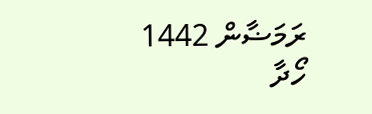ރަމަޟާން 1442
ހޯދާ